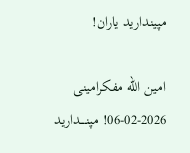مپیندارید یاران!

امین الله مفکرامینی  2026-02-06! مپنــــدارید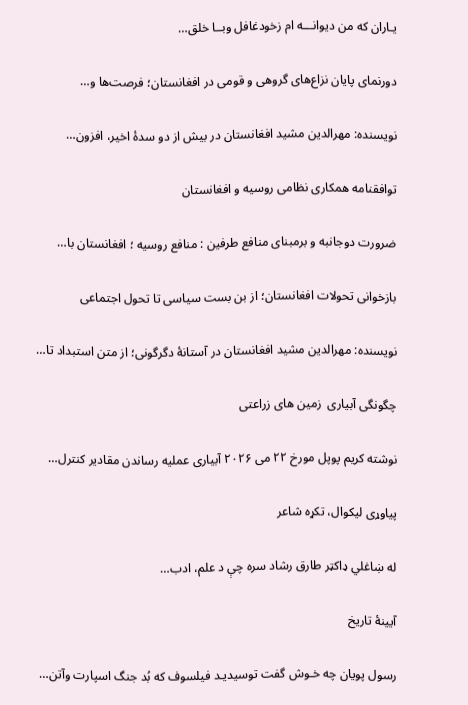یـاران که من دیوانـــه ام زخودغافل وبــا خلق…

دورنمای پایان نزاع‌های گروهی و قومی در افغانستان؛ فرصت‌ها و…

نویسنده: مهرالدین مشید افغانستان در بیش از دو سدهٔ اخیر، افزون…

توافقنامه همکاری نظامی روسیه و افغانستان

ضرورت دوجانبه و برمبنای منافع طرفین : منافع روسیه ؛ افغانستان با…

بازخوانی تحولات افغانستان؛ از بن بست سیاسی تا تحول اجتماعی

نویسنده: مهرالدین مشید افغانستان در آستانهٔ دگرگونی؛ از متن استبداد تا…

چگونگی آبیاری  زمین های زراعتی

نوشته کریم پوپل مورخ ۲۲ می ۲۰۲۶ آبیاری عملیه رساندن مقادیر کنترل…

پیاوړی لیکوال، تکړه شاعر

له ښاغلي ډاکټر طارق رشاد سره چې د علم، ادب…

آیینۀ تاریخ

رسول پویان چه خـوش گفت توسیدیـد فیلسوف که بُد جنگ اسپارت وآتن…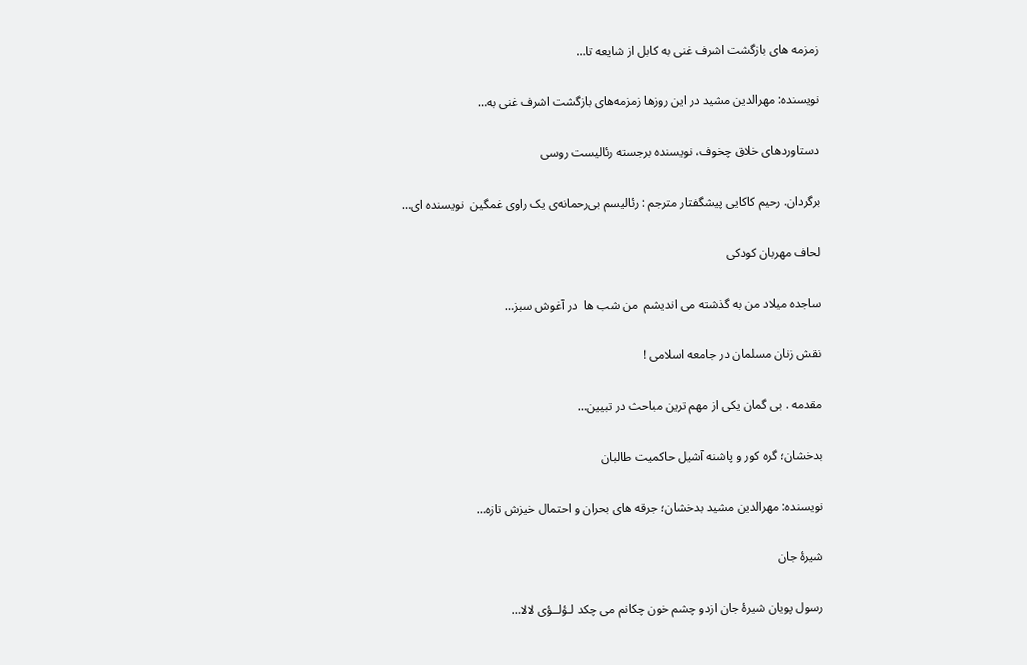زمزمه های بازگشت اشرف غنی به کابل از شایعه تا…

نویسنده: مهرالدین مشید در این روزها زمزمه‌های بازگشت اشرف غنی به…

دستاوردهای خلاق چخوف، نویسنده برجسته رئالیست روسی

برگردان. رحیم کاکایی پیشگفتار مترجم : رئالیسم بی‌رحمانه‌ی یک راوی غمگین  نویسنده ای…

لحاف مهربان کودکی

ساجده میلاد من به گذشته می اندیشم  من شب ها  در آغوش سبز…

نقش زنان مسلمان در جامعه اسلامی !

مقدمه . بی گمان یکی از مهم ترین مباحث در تبیین…

بدخشان؛ گره کور و پاشنه آشیل حاکمیت طالبان

نویسنده: مهرالدین مشید بدخشان؛ جرقه های بحران و احتمال خیزش تازه…

شیرۀ جان

رسول پویان شیرۀ جان ازدو چشم خون چکانم می چکد لـؤلــؤی لالا…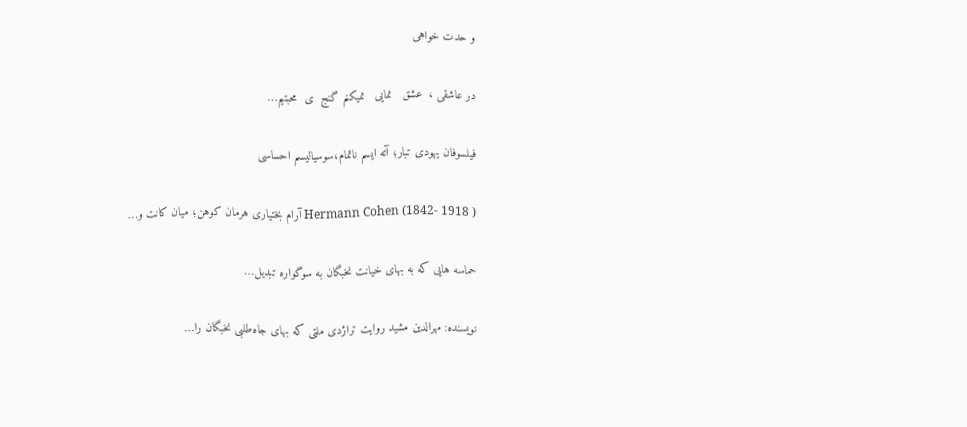و حدت خواهی

در عاشقی ،  عشق   نمایی   نمیکنم گنج  ی  محبتیم…

فیلسوفان یهودی تبار؛ آته ایسم ناتمام،سوسیالیسم احساسی

Hermann Cohen (1842- 1918 ) آرام بختیاری هرمان کوهن؛ میان کانت و…

حماسه هایی که به بهای خیانت نخبگان به سوگواره تبدیل…

نویسنده: مهرالدین مشید روایت تراژدی ملتی که بهای جاه‌طلبی نخبگان را…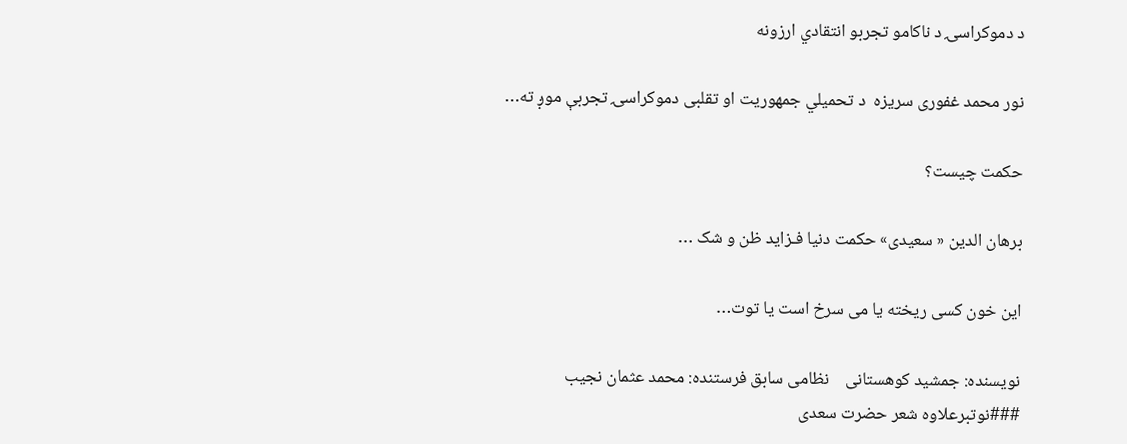د دموکراسۍ د ناکامو تجربو انتقادي ارزونه

نور محمد غفوری سریزه  د تحمیلي جمهوریت او تقلبی دموکراسۍ تجربې موږ ته…

حکمت چیست؟

برهان الدین « سعیدی» حکمت دنیا فـزاید ظن و شک …

این خون کسی ریخته یا می سرخ است یا توت…

نویسنده: جمشید کوهستانی    نظامی سابق فرستنده: محمد عثمان نجیب  ###نوتبرعلاوه شعر حضرت سعدی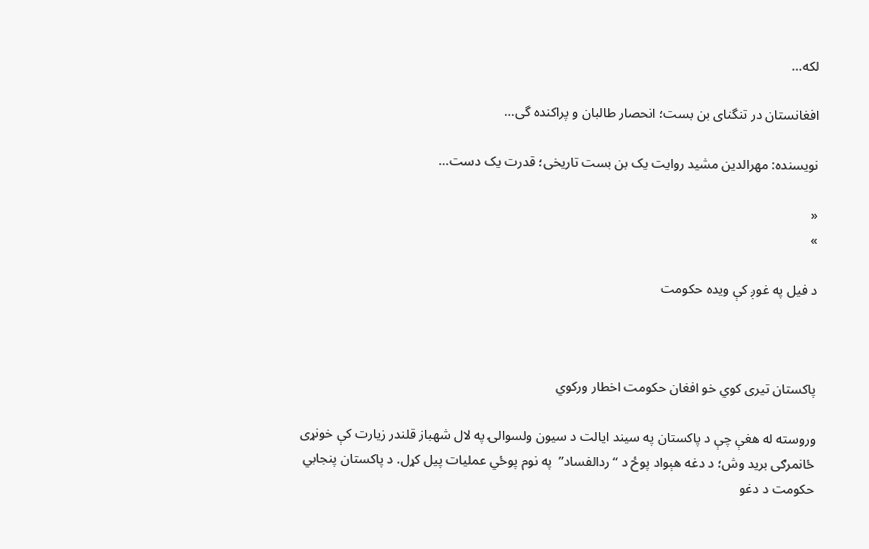لکه…

افغانستان در تنگنای بن بست؛ انحصار طالبان و پراکنده گی…

نویسنده: مهرالدین مشید روایت یک بن بست تاریخی؛ قدرت یک دست…

«
»

د فيل په غوږ کې ويده حکومت



پاکستان تيری کوي خو افغان حکومت اخطار ورکوي

وروسته له هغې چې د پاکستان په سیند ایالت د سیون ولسوالۍ په لال شهباز قلندر زیارت کې خونړی ځانمرګی بريد وش؛ د دغه هېواد پوځ د “ردالفساد”  په نوم پوځي عملیات پیل کړل. د پاکستان پنجابي حکومت د دغو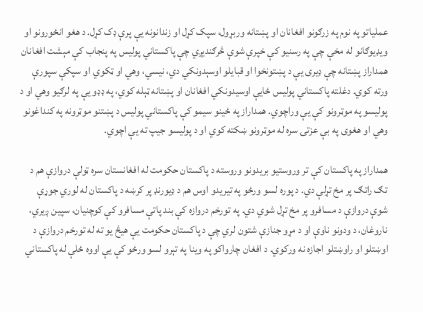عملياتو په نوم په زرګونو افغانان او پښتانه وربړول، سپک کړل او زندانونه يې پرې ډک کړل. د هغو انځورونو او ويډيوګانو له مخې چې په رسنیو کې خپرې شوې څرګنديږي چې پاکستاني پولیس په پنجاب کې مېشت افغانان همداراز پښتانه چې ډيری یې د پښتونخوا او قبایلو اوسېدونکي دي، نیسي، وهي او ټکوي او سپکې سپورې ورته کوي. دغلته پاکستاني پولیس ځايې اوسيدونکي افغانان او پښتانه ټېله کوي، په ډډو یې په لرګیو وهي او د پولیسو په موټرونو کې یې وراچوي. همداراز په ځينو سيمو کې پاکستاني پوليس د پښتنو موټرونه په کنداغونو وهي او هغوی په بې عزتۍ سره له موټرونو ښکته کوي او د پوليسو جيپ ته يې اچوي.

همداراز په پاکستان کې تر وروستيو بريدونو وروسته د پاکستان حکومت له افغانستان سره ټولې دروازې هم د تګ راتګ پر مخ تړلې دي. د پوره لسو ورځو په تيريدو اوس هم د ډیورنډ پر کرښه د پاکستان له لوري جوړې شوې دروازې د مسافرو پر مخ تړل شوي دي. په تورخم دروازه کې بند پاتې مسافرو کې کوچنيان، سپين ږيري، ناروغان، د ودونو ناوې او د مړو جنازې شتون لري چې د پاکستان حکومت يې هيڅ يو ته له تورخم دروازې د اوښتلو او راوښتلو اجازه نه ورکوي. د افغان چارواکو په وينا په تېرو لسو ورځو کې یې اووه ځلې له پاکستاني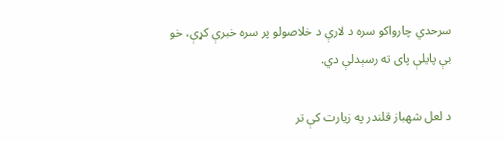سرحدي چارواکو سره د لارې د خلاصولو پر سره خبرې کړې، خو بې پایلې پای ته رسېدلې دي.

د لعل شهباز قلندر په زيارت کې تر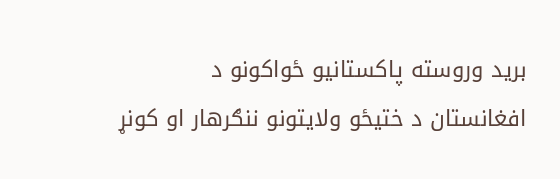بريد وروسته پاکستانیو ځواکونو د افغانستان د ختیځو ولایتونو ننګرهار او کونړ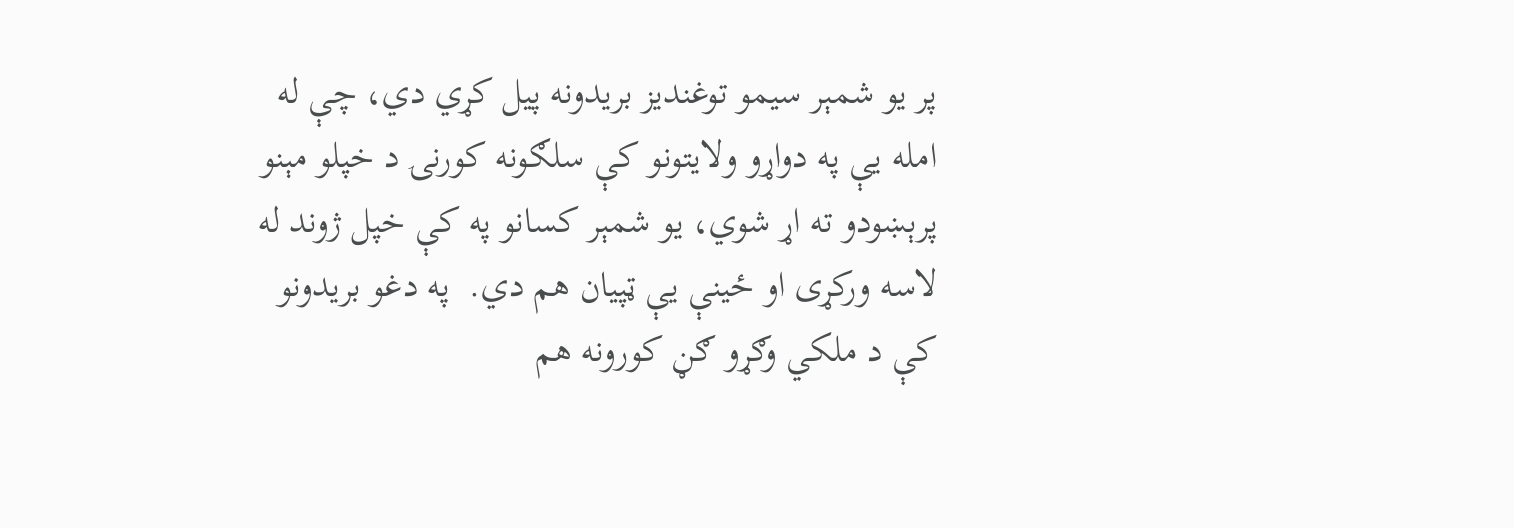پر یو شمېر سیمو توغندیز بریدونه پیل کړي دي، چې له امله یې په دواړو ولایتونو کې سلګونه کورنۍ د خپلو مېنو پرېښودو ته اړ شوي، یو شمېر کسانو په‌ کې خپل ژوند له لاسه ورکړی او ځینې یې ټپیان هم دي.  په دغو بریدونو کې د ملکي وګړو ګڼ کورونه هم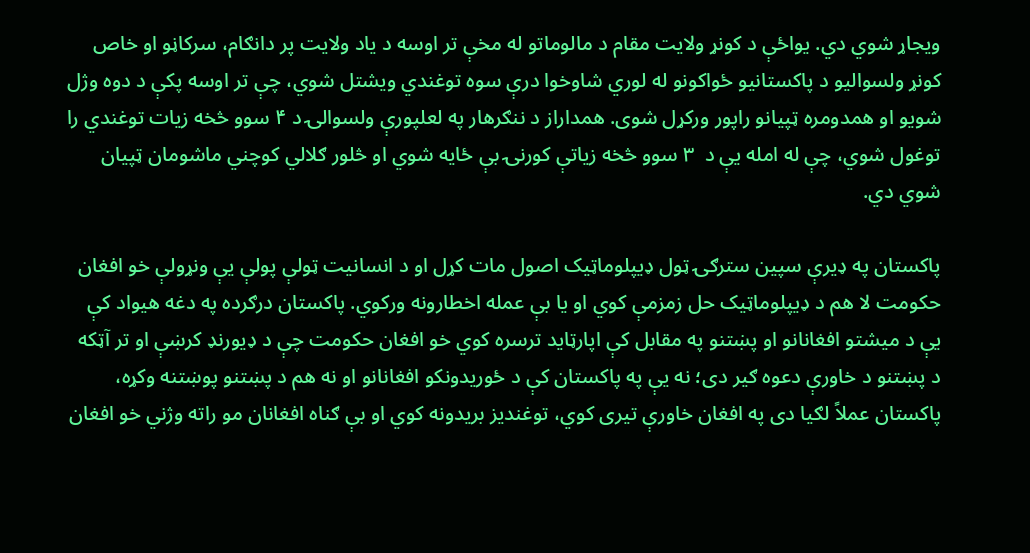ویجاړ شوي دي. يواځې د کونړ ولایت مقام د مالوماتو له مخې تر اوسه د یاد ولایت پر دانګام، سرکاڼو او خاص کونړ ولسوالیو د پاکستانیو ځواکونو له لوري شاوخوا درې سوه توغندي ویشتل شوي، چې تر اوسه پکې د دوه وژل شويو او همدومره ټپيانو راپور ورکړل شوی. همداراز د ننګرهار په لعلپورې ولسوالۍ د ۴ سوو څخه زیات توغندي را توغول شوي، چې له امله یې د  ۳ سوو څخه زیاتې کورنۍ بې ځایه شوي او څلور ګلالي کوچني ماشومان ټپیان شوي دي.

پاکستان په ډيرې سپين سترګۍ ټول ډيپلوماټيک اصول مات کړل او د انسانيت ټولې پولې يې ونړولې خو افغان حکومت لا هم د ډيپلوماټیک حل زمزمې کوي او يا بې عمله اخطارونه ورکوي. پاکستان درګرده په دغه هيواد کې يې د ميشتو افغانانو او پښتنو په مقابل کې اپارټايد ترسره کوي خو افغان حکومت چې د ډيورنډ کرښې او تر آټکه د پښتنو د خاورې دعوه ګير دی؛ نه يې په پاکستان کې د ځوريدونکو افغانانو او نه هم د پښتنو پوښتنه وکړه، پاکستان عملاً لګيا دی په افغان خاورې تيری کوي، توغنديز بريدونه کوي او بې ګناه افغانان مو راته وژني خو افغان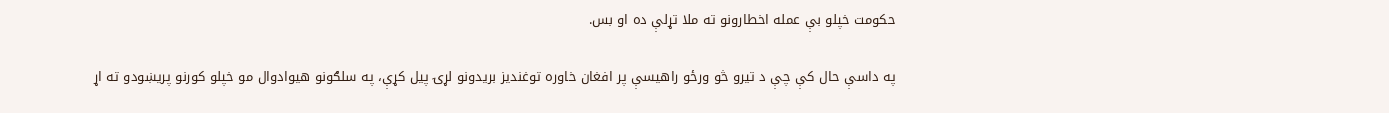حکومت خپلو بې عمله اخطارونو ته ملا تړلې ده او بس.

په داسې حال کې چې د تيرو څو ورځو راهيسې پر افغان خاوره توغنديز بريدونو لړۍ پيل کړې، په سلګونو هيوادوال مو خپلو کورنو پريښودو ته اړ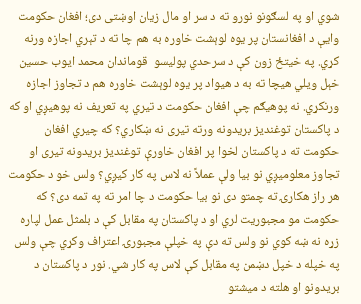شوي او په لسګونو نورو ته د سر او مال زيان اوښتی دی؛ افغان حکومت وايې د افغانستان پر يوه لوېشت خاوره به هم چا ته د تېري اجازه ورنه کړي. په خيتځ زون کې د سرحدي پوليسو  قوماندان محمد ایوب حسين خېل ويلي هيچا ته به د هيواد پر يوه لوېشت خاوره هم د تجاوز اجازه ورنکړي. نه پوهیګم چې افغان حکومت د تيري په تعريف نه پوهيږي او که د پاکستان توغنديز بريدونه ورته تيری نه ښکاري؟ که چيري افغان حکومت ته د پاکستان لخوا پر افغان خاورې توغنديز بريدونه تيری او تجاوز معلوميږي نو بيا ولې عملاً نه لاس په کار کيږي؟ ولس خو د حکومت هر راز هکارۍ ته چمتو دی نو بيا حکومت د چا امر ته په تمه دی؟ که حکومت مو مجبوريت لري او د پاکستان په مقابل کې د بلمثل عمل لپاره زړه نه ښه کوي نو ولس ته دې په خپلې مجبورۍ اعتراف وکړي چې ولس په خپله د خپل دښمن په مقابل کې لاس په کار شي. نور د پاکستان د بريدونو او هلته د ميشتو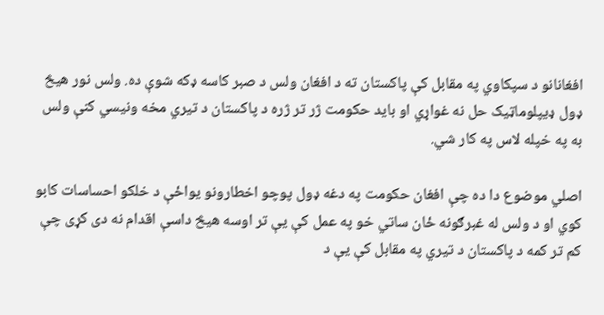افغانانو د سپکاوي په مقابل کې پاکستان ته د افغان ولس د صبر کاسه ډکه شوې ده. ولس نور هيڅ ډول ډيپلوماټيک حل نه غواړي او بايد حکومت ژر تر ژره د پاکستان د تيري مخه ونيسي کنې ولس به په خپله لاس په کار شي.

اصلي موضوع دا ده چې افغان حکومت په دغه ډول پوچو اخطارونو يواځې د خلکو احساسات کابو کوي او د ولس له غبرګونه ځان ساتي خو په عمل کې يې تر اوسه هيڅ داسې اقدام نه دی کړی چې کم تر کمه د پاکستان د تيري په مقابل کې يې د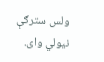ولس سترګې نيولي وای.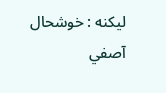لیکنه : خوشحال آصفي